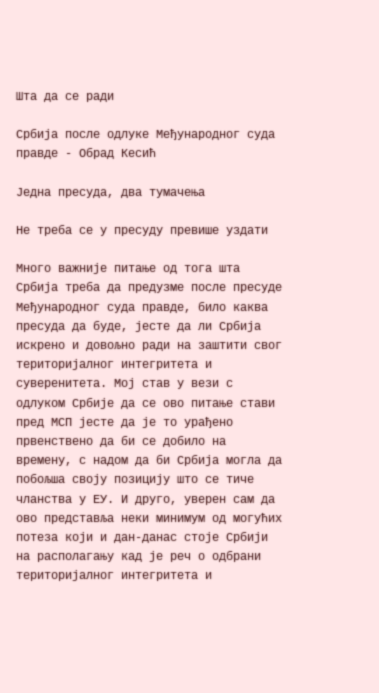Шта да се ради

Србија после одлуке Међународног суда правде - Обрад Кесић

Једна пресуда, два тумачења

Не треба се у пресуду превише уздати

Много важније питање од тога шта Србија треба да предузме после пресуде Међународног суда правде, било каква пресуда да буде, јесте да ли Србија искрено и довољно ради на заштити свог територијалног интегритета и суверенитета. Мој став у вези с одлуком Србије да се ово питање стави пред МСП јесте да је то урађено првенствено да би се добило на времену, с надом да би Србија могла да побољша своју позицију што се тиче чланства у ЕУ. И друго, уверен сам да ово представља неки минимум од могућих потеза који и дан-данас стоје Србији на располагању кад је реч о одбрани територијалног интегритета и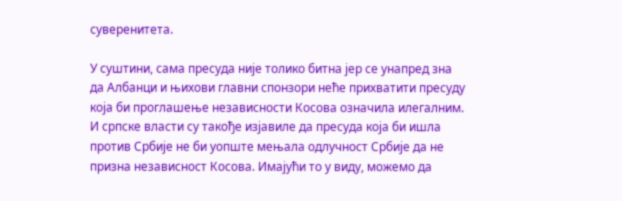суверенитета.

У суштини, сама пресуда није толико битна јер се унапред зна да Албанци и њихови главни спонзори неће прихватити пресуду која би проглашење независности Косова означила илегалним. И српске власти су такође изјавиле да пресуда која би ишла против Србије не би уопште мењала одлучност Србије да не призна независност Косова. Имајући то у виду, можемо да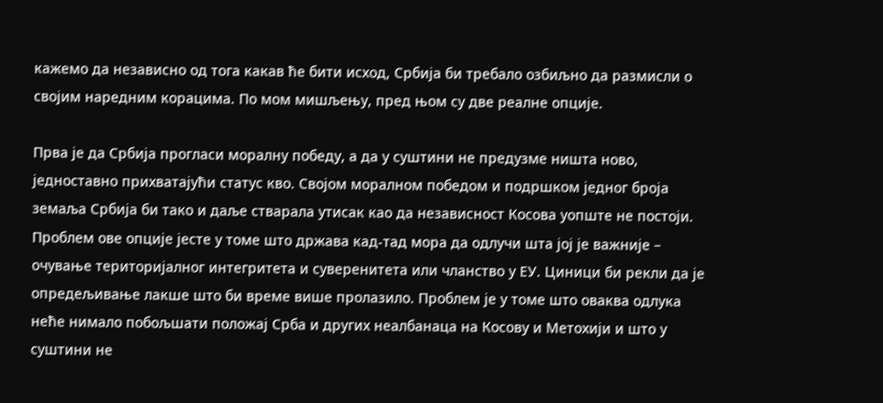кажемо да независно од тога какав ће бити исход, Србија би требало озбиљно да размисли о својим наредним корацима. По мом мишљењу, пред њом су две реалне опције.

Прва је да Србија прогласи моралну победу, а да у суштини не предузме ништа ново, једноставно прихватајући статус кво. Својом моралном победом и подршком једног броја земаља Србија би тако и даље стварала утисак као да независност Косова уопште не постоји. Проблем ове опције јесте у томе што држава кад-тад мора да одлучи шта јој је важније – очување територијалног интегритета и суверенитета или чланство у ЕУ. Циници би рекли да је опредељивање лакше што би време више пролазило. Проблем је у томе што оваква одлука неће нимало побољшати положај Срба и других неалбанаца на Косову и Метохији и што у суштини не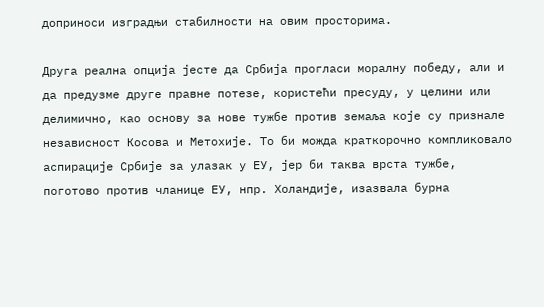доприноси изградњи стабилности на овим просторима.

Друга реална опција јесте да Србија прогласи моралну победу, али и да предузме друге правне потезе, користећи пресуду, у целини или делимично, као основу за нове тужбе против земаља које су признале независност Косова и Метохије. То би можда краткорочно компликовало аспирације Србије за улазак у ЕУ, јер би таква врста тужбе, поготово против чланице ЕУ, нпр. Холандије, изазвала бурна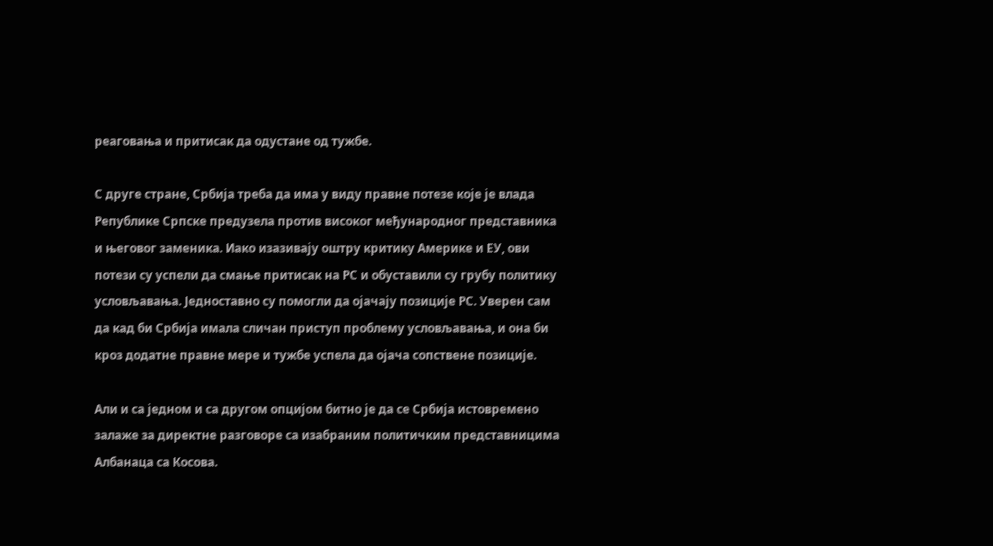реаговања и притисак да одустане од тужбе.

С друге стране, Србија треба да има у виду правне потезе које је влада Републике Српске предузела против високог међународног представника и његовог заменика. Иако изазивају оштру критику Америке и ЕУ, ови потези су успели да смање притисак на РС и обуставили су грубу политику условљавања. Једноставно су помогли да ојачају позиције РС. Уверен сам да кад би Србија имала сличан приступ проблему условљавања, и она би кроз додатне правне мере и тужбе успела да ојача сопствене позиције.

Али и са једном и са другом опцијом битно је да се Србија истовремено залаже за директне разговоре са изабраним политичким представницима Албанаца са Косова.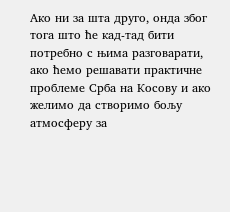Ако ни за шта друго, онда због тога што ће кад-тад бити потребно с њима разговарати, ако ћемо решавати практичне проблеме Срба на Косову и ако желимо да створимо бољу атмосферу за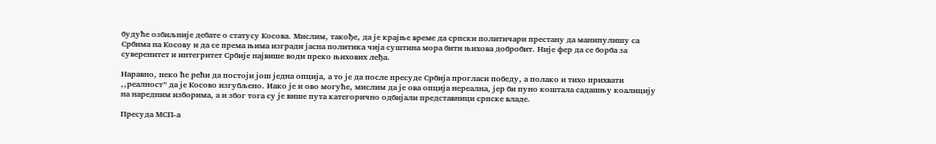будуће озбиљније дебате о статусу Косова. Мислим, такође, да је крајње време да српски политичари престану да манипулишу са Србима на Косову и да се према њима изгради јасна политика чија суштина мора бити њихова добробит. Није фер да се борба за суверенитет и интегритет Србије највише води преко њихових леђа.

Наравно, неко ће рећи да постоји још једна опција, а то је да после пресуде Србија прогласи победу, а полако и тихо прихвати ,,реалност” да је Косово изгубљено. Иако је и ово могуће, мислим да је ова опција нереална, јер би пуно коштала садашњу коалицију на наредним изборима, а и због тога су је више пута категорично одбијали представници српске владе.

Пресуда МСП-а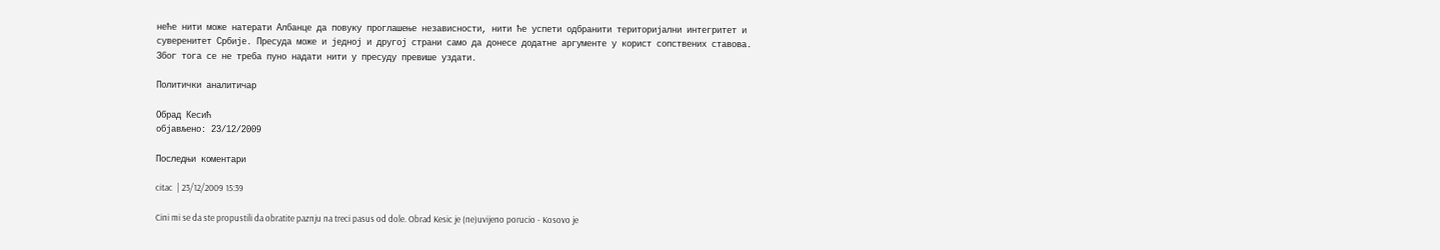неће нити може натерати Албанце да повуку проглашење независности, нити ће успети одбранити територијални интегритет и суверенитет Србије. Пресуда може и једној и другој страни само да донесе додатне аргументе у корист сопствених ставова. Због тога се не треба пуно надати нити у пресуду превише уздати.

Политички аналитичар

Обрад Кесић
објављено: 23/12/2009

Последњи коментари

citac  | 23/12/2009 15:39

Cini mi se da ste propustili da obratite paznju na treci pasus od dole. Obrad Kesic je (ne)uvijeno porucio - Kosovo je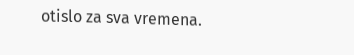otislo za sva vremena.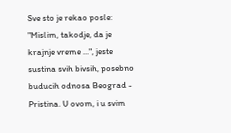Sve sto je rekao posle: "Mislim, takodje, da je krajnje vreme ...", jeste sustina svih bivsih, posebno buducih odnosa Beograd - Pristina. U ovom, i u svim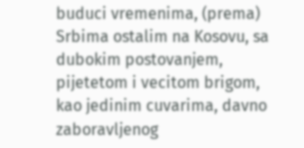buduci vremenima, (prema) Srbima ostalim na Kosovu, sa dubokim postovanjem, pijetetom i vecitom brigom, kao jedinim cuvarima, davno zaboravljenog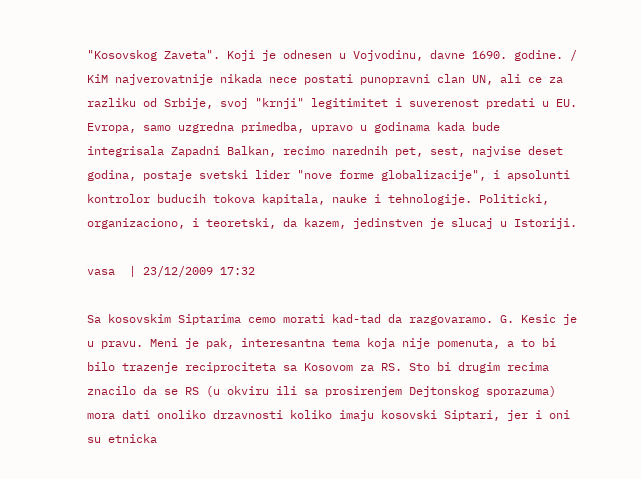"Kosovskog Zaveta". Koji je odnesen u Vojvodinu, davne 1690. godine. / KiM najverovatnije nikada nece postati punopravni clan UN, ali ce za razliku od Srbije, svoj "krnji" legitimitet i suverenost predati u EU. Evropa, samo uzgredna primedba, upravo u godinama kada bude integrisala Zapadni Balkan, recimo narednih pet, sest, najvise deset godina, postaje svetski lider "nove forme globalizacije", i apsolunti kontrolor buducih tokova kapitala, nauke i tehnologije. Politicki, organizaciono, i teoretski, da kazem, jedinstven je slucaj u Istoriji.

vasa  | 23/12/2009 17:32

Sa kosovskim Siptarima cemo morati kad-tad da razgovaramo. G. Kesic je u pravu. Meni je pak, interesantna tema koja nije pomenuta, a to bi bilo trazenje reciprociteta sa Kosovom za RS. Sto bi drugim recima znacilo da se RS (u okviru ili sa prosirenjem Dejtonskog sporazuma) mora dati onoliko drzavnosti koliko imaju kosovski Siptari, jer i oni su etnicka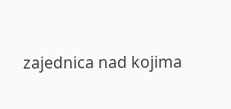zajednica nad kojima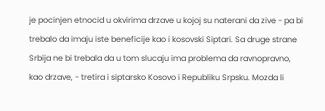je pocinjen etnocid u okvirima drzave u kojoj su naterani da zive - pa bi trebalo da imaju iste beneficije kao i kosovski Siptari. Sa druge strane Srbija ne bi trebala da u tom slucaju ima problema da ravnopravno, kao drzave, - tretira i siptarsko Kosovo i Republiku Srpsku. Mozda li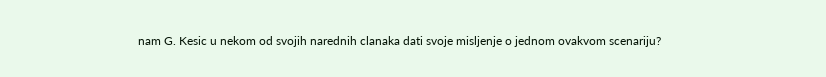nam G. Kesic u nekom od svojih narednih clanaka dati svoje misljenje o jednom ovakvom scenariju?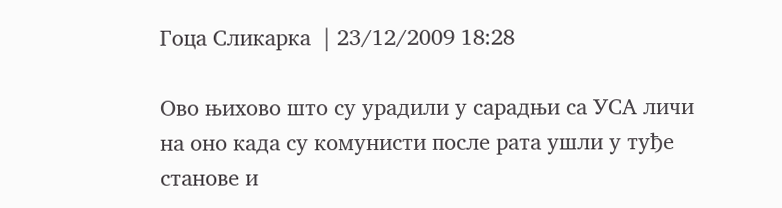Гоца Сликарка  | 23/12/2009 18:28

Ово њихово што су урадили у сарадњи са УСА личи на оно када су комунисти после рата ушли у туђе станове и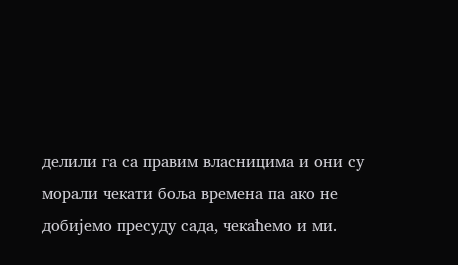делили га са правим власницима и они су морали чекати боља времена па ако не добијемо пресуду сада, чекаћемо и ми.